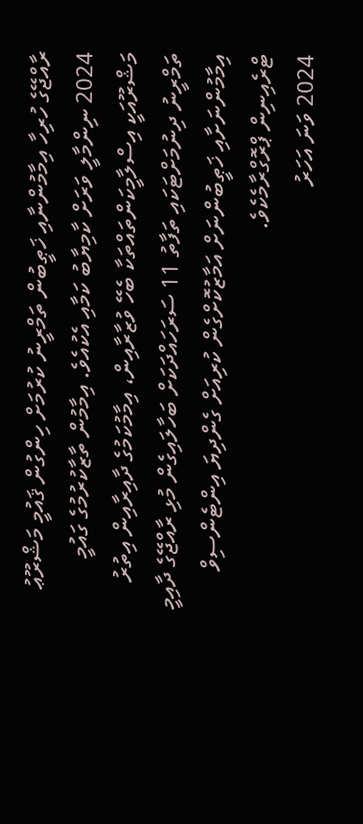ރާއްޖޭގެ ހުރިހާ އިމާމުންނާއި ޚަޠީބުން ތަމްރީނު ކުރުމަށް ހިންގުން ޤައުމީ މަޝްރޫޢު 2024 ނިންމާލީ ވަރަށް ކާމިޔާބު ކަމާއި އެކުއެވެ. އިމާމުން ތާޒާކުރުމުގެ ގައުމީ މަޝްރޫއަކީ އިސްލާމީކަންތައްތަކާ ބެހޭ ވުޒާރާއިން، އިމާމުކަމުގެ ދާއިރާއިން އިތުރު ތަމްރީނު ދިނުމަށްޓަކައި ތަފާތު 11 ސަރަހައްދަކަށް ބަހާލައިގެން މުޅި ރާއްޖޭގެ ދާއިމީ އިމާމުންނަށާއި ޚަޠީބުންނަށް އަމާޒުކޮށްގެން ކުރިއަށް ގެންދިޔަ އިންޓެންސިވް ޓްރެއިނިން ޕްރޮގްރާމެކެވެ.
2024 ވަނަ އަހަރު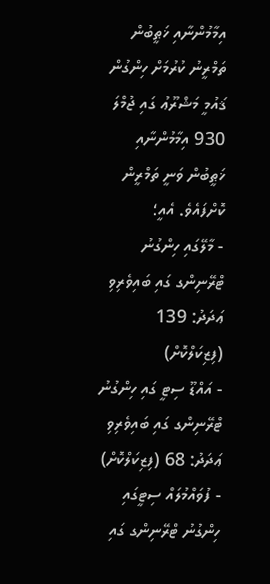އިމާމުންނާއި ޚަޠީބުން ތަމްރީނު ކުރުމަށް ހިންގުން ޤައުމީ މަޝްރޫޢު ގައި ޖުމްލަ 930 އިމާމުންނާއި ޚަޠީބުން ވަނީ ތަމްރީން ކޮށްފައެވެ. އެއީ؛
- މާލޭގައި ހިންގުނު ޓްރޭނިންގ ގައި ބައިވެރިވި ޢަދަދު: 139 (ފިޒިކަލްކޮށް)
- އައްޑޫ ސިޓީ ގައި ހިންގުނު ޓްރޭނިންގ ގައި ބައިވެރިވި ޢަދަދު: 68 (ފިޒިކަލްކޮށް)
- ފުވައްމުލައް ސިޓީގައި ހިންގުނު ޓްރޭނިންގ ގައި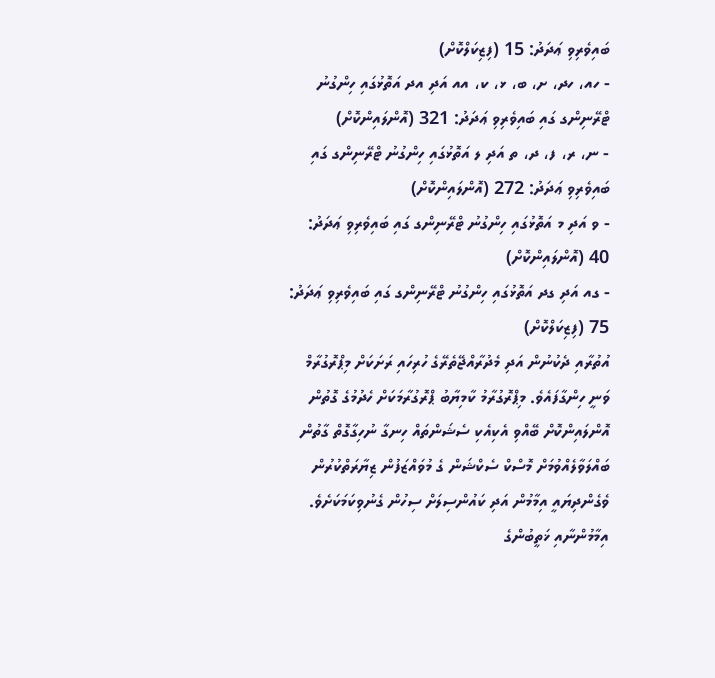ބައިވެރިވި ޢަދަދު: 15 (ފިޒިކަލްކޮށް)
- ހއ، ހދ، ށ، ބ، ޅ، ކ، އއ އަދި އދ އަތޮޅުގައި ހިންގުނު ޓްރޭނިންގ ގައި ބައިވެރިވި ޢަދަދު: 321 (އޮންލައިންކޮށް)
- ނ، ރ، ފ، ދ، ތ އަދި ލ އަތޮޅުގައި ހިންގުނު ޓްރޭނިންގ ގައި ބައިވެރިވި ޢަދަދު: 272 (އޮންލައިންކޮށް)
- ވ އަދި މ އަތޮޅުގައި ހިންގުނު ޓްރޭނިންގ ގައި ބައިވެރިވި ޢަދަދު: 40 (އޮންލައިންކޮށް)
- ގއ އަދި ގދ އަތޮޅުގައި ހިންގުނު ޓްރޭނިންގ ގައި ބައިވެރިވި ޢަދަދު: 75 (ފިޒިކަލްކޮށް)
އުތުރާއި ދެކުނުން އަދި މެދުރާއްޖޭތެރޭގެ ހުރިހައި ރަށަކަށް މިޕްރޮގުރާމް ވަނީ ހިންގާފައެވެ. މިޕްރޮގުރާމު ކާމިޔާބު ޕްރޮގުރާމަކަށް ހެދުމުގެ ގޮތުން އޮންލައިންކޮށް ބޭއްވި އެކިއެކި ސެޝަންތައް ހިނގާ ނުހިގާގޮތް ގާތުން ބައްލަވާލެއްވުމަށް މޮސްކް ސެކްޝަން ގެ މުވައްޒަފުން ޒިޔާރަތްކުރުން ވެގެންދިޔައީ އިމާމުން އަދި ކައުންސިލަށް ސިހުން ގެނުވިކަމަކަށެވެ. އިމާމުންނާއި ޚަތީބުންގެ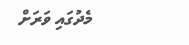މެދުގައި ވަރަށް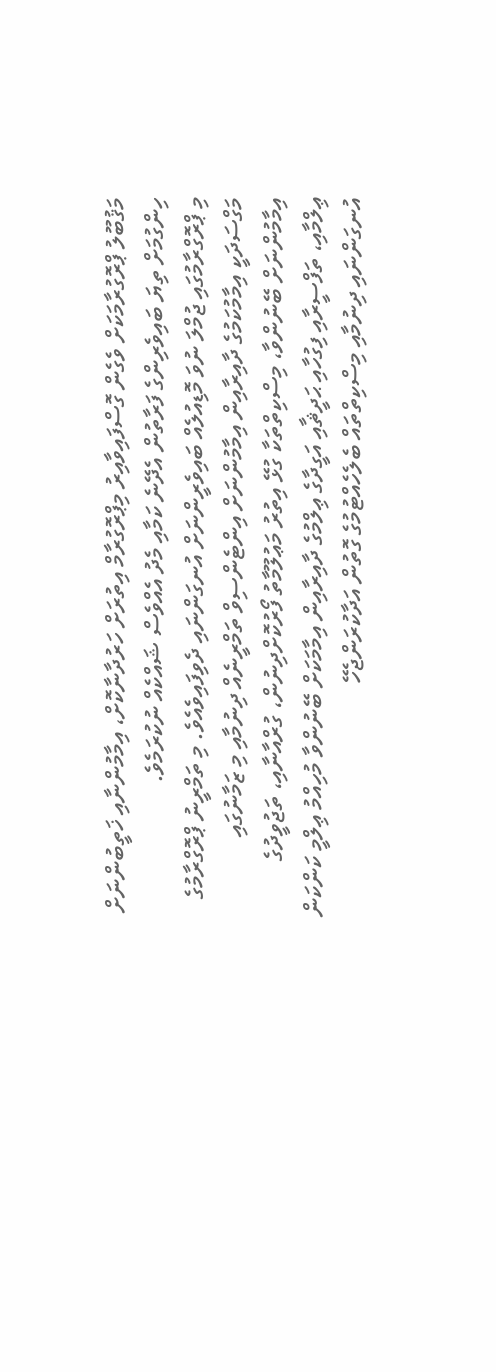މަޤުބޫލު ޕްރޮގުރާމަކަށް ވެގެން ގޮސްފައިވާއިރު މިޕްރޮގުރާމް އިތުރަށް ހަރުދާނާކޮށް، އިމާމުންނާއި ޚަތީބުންނަށް ހިންގުމަށް ތިޔަ ބައިވެރިންގެ ފަރާތުން އެދޭނެ ކަމާއި މެދު އެއްވެސް ޝައްކެއް ނުކުރަމެވެ.
މި ޕްރޮގްރާމުގައި ޖުމްލަ ނުވަ މޮޑިއުލެއް ބައިވެރީންނަށް އުނގަންނައި ދެވިފައިވެއެވެ. މި ތަމްރީނު ޕްރޮގްރާމުގެ މަގްސަދަކީ އިމާމުކަމުގެ ދާއިރާއިން އިމާމުންނަށް އިންޓެންސިވް ތަމްރީނެއް ދިނުމާއި މި ޒަމާނުގައި އިމާމުންނަށް ބޭނުންވާ، މިސްކިތްތަކާ ގުޅޭ އިތުރު މަޢުލޫމާތު ފޯރުކޮށްދިނުން، ގުރްއާނާއި، ތަޖުވީދުގެ ޢިލްމާއި، ތަފްސީރާއި ފިގުހާއި ޙަދީޘާއި އަގީދާގެ ޢިލްމުގެ ދާއިރާއިން އިމާމަކަށް ބޭނުންވާ މުހިއްމު ޢިލްމީ ކަންކަން އުނގަންނައި ދިނުމާއި މިސްކިތްތައް ބެލެހެއްޓުމުގެ ގޮތުން އަދާކުރަންޖެހޭ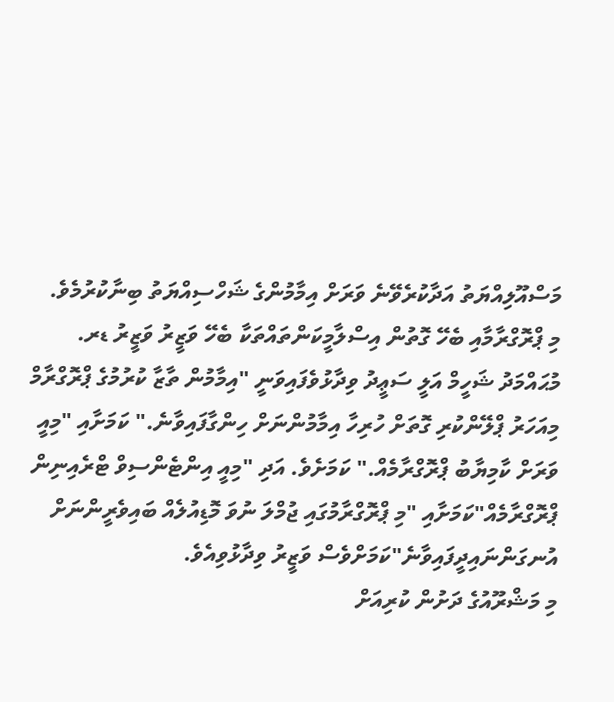މަސްއޫލިއްޔަތު އަދާކުރެވޭނެ ވަރަށް އިމާމުންގެ ޝަހްސިއްޔަތު ބިނާކުރުމެވެ.
މި ޕްރޮގްރާމާއި ބެހޭ ގޮތުން އިސްލާމީކަންތައްތަކާ ބެހޭ ވަޒީރު ވަޒީރު ޑރ. މުޙައްމަދު ޝަހީމް އަލީ ސަޢީދު ވިދާޅުވެފައިވަނީ "އިމާމުން ތާޒާ ކުރުމުގެ ޕްރޮގްރާމް މިއަހަރު ޕްލޭންކުރި ގޮތަށް ހުރިހާ އިމާމުންނަށް ހިންގާފައިވާނެ." ކަމަށާއި "މިއީ ވަރަށް ކާމިޔާބު ޕްރޮގްރާމެއް." ކަމަށެވެ. އަދި "މިއީ އިންޓެންސިވް ޓްރެއިނިން ޕްރޮގްރާމެއް"ކަމަށާއި "މި ޕްރޮގްރާމުގައި ޖުމްލަ ނުވަ މޮޑިއުލެއް ބައިވެރީންނަށް އުނގަންނައިދީފައިވާނެ"ކަމަށްވެސް ވަޒީރު ވިދާޅުވިއެވެ.
މި މަޝްރޫއުގެ ދަށުން ކުރިއަށް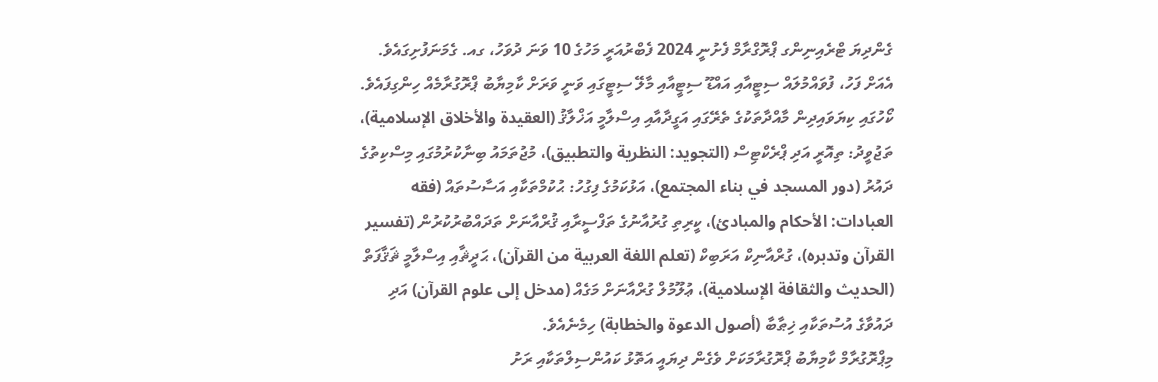ގެންދިޔަ ޓްރެއިނިންގ ޕްރޮގްރާމް ފެށުނީ 2024 ފެބްރުއަރީ މަހުގެ 10 ވަނަ ދުވަހު، ގއ. ގެމަނަފުށިގައެވެ. އެއަށް ފަހު، ފުވައްމުލައް ސިޓީއާއި އައްޑޫ ސިޓީއާއި މާލޭ ސިޓީގައި ވަނީ ވަރަށް ކާމިޔާބު ޕްރޮގުރާމެއް ހިންގިފައެވެ.
ކޯހުގައި ކިޔަވައިދިން މާއްދާތަކުގެ ތެރޭގައި އަގީދާއާއި އިސްލާމީ އަޚްލާޤު (العقيدة والأخلاق الإسلامية)، ތަޖުވީދު: ތިއޮރީ އަދި ޕްރެކްޓިސް (التجويد: النظرية والتطبيق)، މުޖުތަމައު ބިނާކުރުމުގައި މިސްކިތުގެ ދައުރު (دور المسجد في بناء المجتمع)، އަޅުކަމުގެ ފިގުހު: ޙުކުމްތަކާއި އަސާސުތައް (فقه العبادات: الأحكام والمبادئ)، ކީރިތި ގުރުއާނުގެ ތަފްސީރާއި ޤުރްއާނަށް ތަދައްބުރުކުރުން (تفسير القرآن وتدبره)، ގުރްއާނިކް އަރަބިކް (تعلم اللغة العربية من القرآن)، ޙަދީޘާއި އިސްލާމީ ޘަޤާފަތް (الحديث والثقافة الإسلامية)، ޢުލޫމުލް ގުރްއާނަށް މަގެއް (مدخل إلى علوم القرآن) އަދި ދައުވާގެ އުސުތަކާއި ޚިޠާބާ (أصول الدعوة والخطابة) ހިމެނެއެވެ.
މިޕްރޮގުރާމް ކާމިޔާބު ޕްރޮގުރާމަކަށް ވެގެން ދިޔައީ އަތޮޅު ކައުންސިލްތަކާއި ރަށު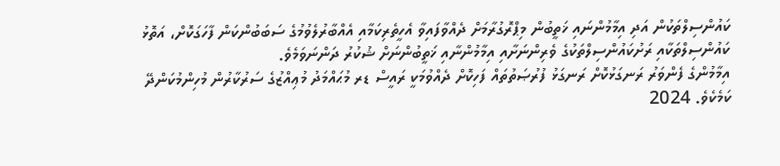ކައުންސިލްތަކުން އަދި އިމާމުންނައި ޚަތީބުން މިޕްރޮގުރާމަށް ދެއްވާފައިވާ އެހީތެރިކަމާއި އެއްބާރުލެވުމުގެ ސަބަބުންކަން ފާހަގަކޮށް، އަތޮޅު ކައުންސިލްތަކާއި ރަށުކައުންސިލްތަކުގެ ވެރިންނަށާއި އިމާމުންނާއި ޚަތީބުންނަށް ޝުކުރު ދަންނަވަމެވެ.
އިމާމުންގެ ފެންވަރު ރަނގަޅުކޮށް ރަނގަޅު ފުރުޞަތުތައް ފަހިކޮށް ދެއްވުމަކީ ރައީސް ޑރ މުޙައްމަދު މުޢިއްޒުގެ ސަރުކާރުން މުހިންމުކަންދޭ ކަމެކެވެ. 2024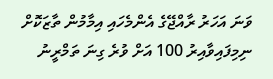ވަނަ އަހަރު ރާއްޖޭގެ އެންމެހައި އިމާމުން ތާޒަކޮށް ނިމިފައިވާއިރު 100 އަށް ވުރެ ގިނަ ތަމްރީނު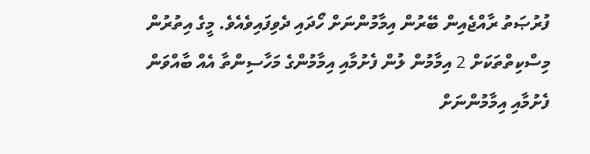ފުރުޞަތު ރާއްޖެއިން ބޭރުން އިމާމުންނަށް ހޯދައި ދެވިފައިވެއެވެ. މީގެ އިތުރުން މިސްކިތްތަކަށް 2 އިމާމުން ލުން ފެށުމާއި އިމާމުންގެ މަހާސިންތާ އެއް ބާއްވަން ފެށުމާއި އިމާމުންނަށް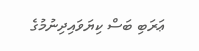ޢަރަބި ބަސް ކިޔަވައިދިނުމުގެ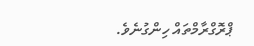ޕްރޮގްރާމްތައް ހިންގުނެވެ.